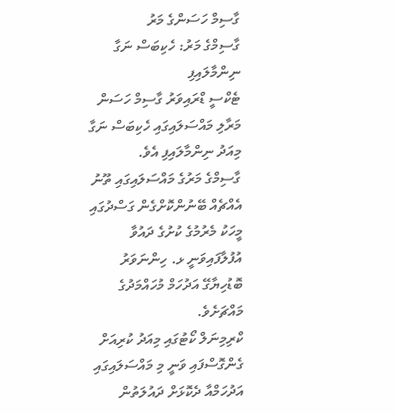ގާސިމް ހަސަންގެ މަރު
ގާސިމްގެ މަރު: ހެކިބަސް ނަގާ ނިންމާލައިފި
ޓެކްސީ ޑްރައިވަރު ގާސިމް ހަސަން މަރާލި މައްސަލައިގައި ހެކިބަސް ނަގާ މިއަދު ނިންމާލައިފި އެވެ.
ގާސިމްގެ މަރުގެ މައްސަލައިގައި ތޫނު އެއްޗެއް ބޭނުންކޮށްގެން ގަސްދުގައި މީހަކު މެރުމުގެ ކުށުގެ ދައުވާ އުފުލާފައިވަނީ ޅ. ހިންނަވަރު ބޮޑުހިޔާގޭ އަދުހަމް މުހައްމަދުގެ މައްޗަށެވެ.
ކްރިމިނަލް ކޯޓުގައި މިއަދު ކުރިއަށް ގެންގޮސްފައި ވަނީ މި މައްސަލައިގައި އަދުހަމްއާ ދެކޮޅަށް ދައުލަތުން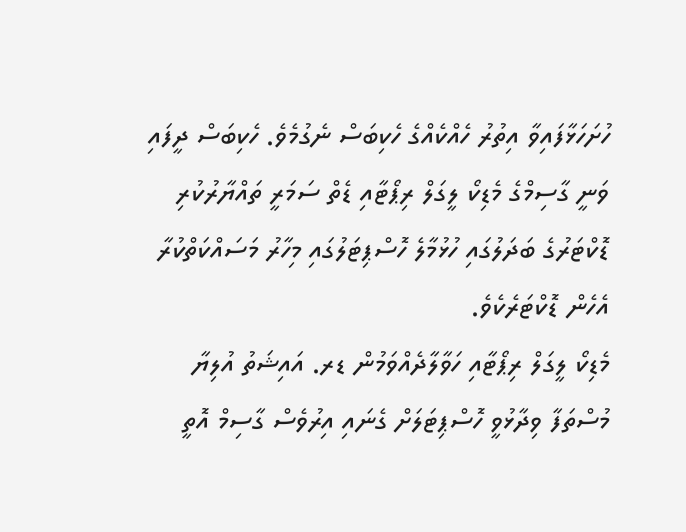ހުށަހަޅާފައިވާ އިތުރު ހެއްކެއްގެ ހެކިބަސް ނެގުމެވެ. ހެކިބަސް ދީފައި ވަނީ ގާސިމްގެ މެޑިކޯ ލީގަލް ރިޕޯޓާއި ޑެތް ސަމަރީ ތައްޔާރުކުރި ޑޮކްޓަރުގެ ބަދަލުގައި ހުޅުމާލެ ހޮސްޕިޓަލުގައި މިހާރު މަސައްކަތްކުރާ އެހެން ޑޮކްޓަރެކެވެ.
މެޑިކޯ ލީގަލް ރިޕޯޓާއި ހަވާލާދެއްވަމުން ޑރ. އައިޝަތު އުލިޔާ މުސްތަފާ ވިދާޅުވީ ހޮސްޕިޓަލަށް ގެނައި އިރުވެސް ގާސިމް އޮތީ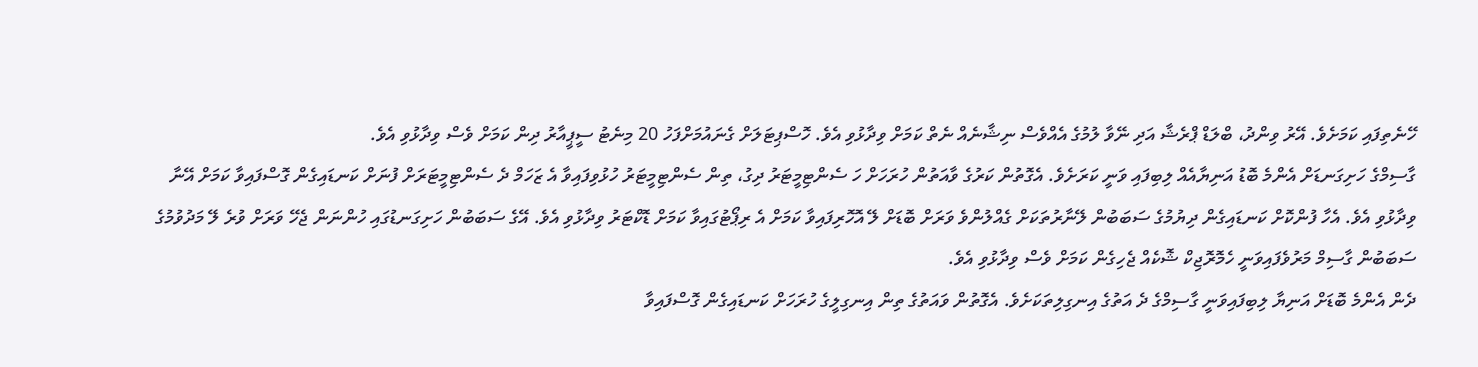ހޭނެތިފައި ކަމަށެވެ. އޭރު ވިންދު، ބްލަޑް ޕްރެޝާ އަދި ނޭވާ ލުމުގެ އެއްވެސް ނިޝާނެއް ނެތް ކަމަށް ވިދާޅުވި އެވެ. ހޮސްޕިޓަލަށް ގެނައުމަށްފަހު 20 މިނެޓު ސީޕީއާރު ދިން ކަމަށް ވެސް ވިދާޅުވި އެވެ.
ގާސިމްގެ ހަށިގަނޑަށް އެންމެ ބޮޑު އަނިޔާއެއް ލިބިފައި ވަނީ ކަރަށެވެ. އެގޮތުން ކަރުގެ ވާއަތުން ހުރަހަށް ހަ ސެންޓިމީޓަރު ދިގު، ތިން ސެންޓިމީޓަރު ހުޅުވިފައިވާ އެ ޒަހަމް ދެ ސެންޓިމީޓަރަށް ފުނަށް ކަނޑައިގެން ގޮސްފައިވާ ކަމަށް އޭނާ ވިދާޅުވި އެވެ. އެހާ ފުންކޮށް ކަނޑައިގެން ދިޔުމުގެ ސަބަބުން ލޭނާރުތަކަށް ގެއްލުންވެ ވަރަށް ބޮޑަށް ލޭ އޮހޮރިފައިވާ ކަމަށް އެ ރިޕޯޓުގައިވާ ކަމަށް ޑޮކްޓަރު ވިދާޅުވި އެވެ. އޭގެ ސަބަބުން ހަށިގަނޑުގައި ހުންނަން ޖެހޭ ވަރަށް ވުރެ ލޭ މަދުވުމުގެ ސަބަބުން ގާސިމް މަރުވެފައިވަނީ ހެމޮރޮޖިކް ޝޮކެއް ޖެހިގެން ކަމަށް ވެސް ވިދާޅުވި އެވެ.
ދެން އެންމެ ބޮޑަށް އަނިޔާ ލިބިފައިވަނީ ގާސިމްގެ ދެ އަތުގެ އިނގިލިތަކަށެވެ. އެގޮތުން ވައަތުގެ ތިން އިނގިލީގެ ހުރަހަށް ކަނޑައިގެން ގޮސްފައިވާ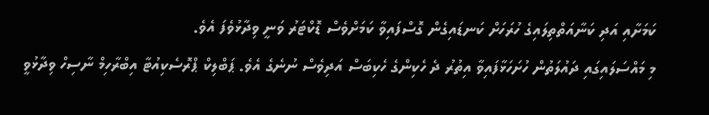ކަމަށާއި އަދި ކަނާއަތްތިލައިގެ ހުރަހަށް ކަނޑައިގެން ގޮސްފައިވާ ކަމަށްވެސް ޑޮކްޓަރު ވަނީ ވިދާޅުވެފަ އެވެ.
މި މައްސަލައިގައި ދައުލަތުން ހުށަހަޅާފައިވާ އިތުރު ދެ ހެކިންގެ ހެކިބަސް އަދިވެސް ނުނެގެ އެވެ. ޕަބްލިކް ޕްރޮސެކިއުޓާ އިބްރާހިމް ނާސިހް ވިދާޅުވީ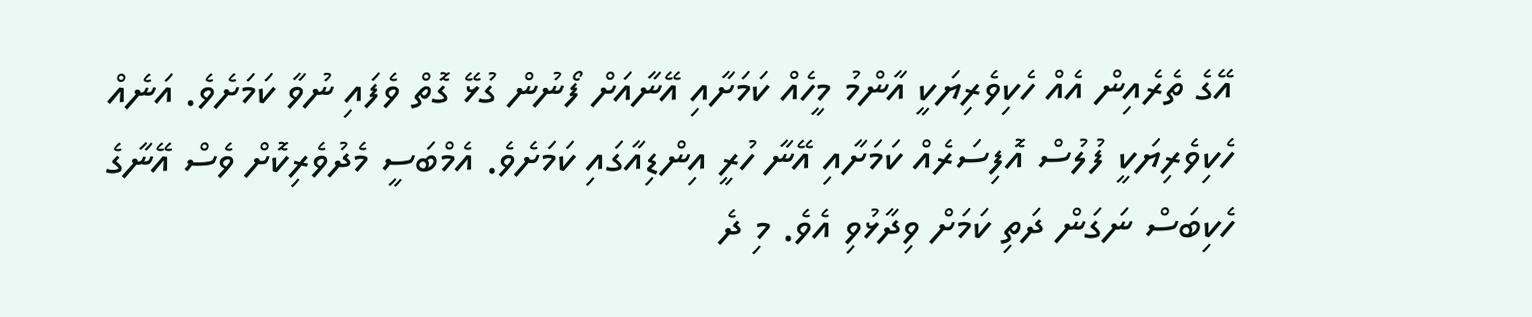އޭގެ ތެރެއިން އެއް ހެކިވެރިޔަކީ އާންމު މީހެއް ކަމަށާއި އޭނާއަށް ފޯނުން ގުޅޭ ގޮތް ވެފައި ނުވާ ކަމަށެވެ. އަނެއް ހެކިވެރިޔަކީ ފުލުސް އޮފިސަރެއް ކަމަށާއި އޭނާ ހުރީ އިންޑިއާގައި ކަމަށެވެ. އެމްބަސީ މެދުވެރިކޮށް ވެސް އޭނާގެ ހެކިބަސް ނަގަން ދަތި ކަމަށް ވިދާޅުވި އެވެ. މި ދެ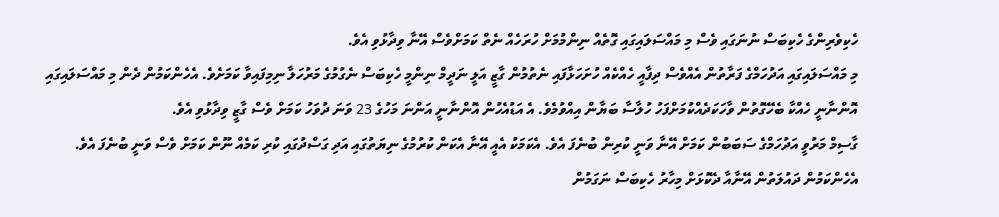ހެކިވެރިންގެ ހެކިބަސް ނުނަގައި ވެސް މި މައްސަލައިގައި ގޮތެއް ނިންމުމަށް ހުރަހެއް ނެތް ކަމަށްވެސް އޭނާ ވިދާޅުވި އެވެ.
މި މައްސަލައިގައި އަދުހަމްގެ ފަރާތުން އެއްވެސް ދިފާއީ ހެއްކެއް ހުށަހަޅާފައި ނެތުމުން ގާޒީ އަލީ ނަދީމް ނިންމީ ހެކިބަސް ނެގުމުގެ މަރުހަލާ ނިމިފައިވާ ކަމަށެވެ. އެހެންކަމުން ދެން މި މައްސަލައިގައި އޮންނާނީ ހެއްކާ ބެހޭގޮތުން ވާހަކަދެއްކުމަށްފަހު ހުލާސާ ބަޔާން އިއްވުމެވެ. އެ އަޑުއެހުން އޮންނާނީ އަންނަ މަހުގެ 23 ވަނަ ދުވަހު ކަމަށް ވެސް ގާޒީ ވިދާޅުވި އެވެ.
ގާސިމް މަރުވީ އަދުހަމްގެ ސަބަބުން ކަމަށް އޭނާ ވަނީ ކުރިން ބުނެފަ އެވެ. އެކަމަކު އެއީ އޭނާ އެކަން ކުރުމުގެ ނިޔަތުގައި އަދި ގަސްދުގައި ކުރި ކަމެއް ނޫން ކަމަށް ވެސް ވަނީ ބުނެފަ އެވެ. އެހެންކަމުން ދައުލަތުން އޭނާއާ ދެކޮޅަށް މިހާރު ހެކިބަސް ނަގަމުން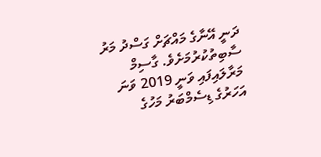ދަނީ އޭނާގެ މައްޗަށް ގަސްދު މަރު ސާބިތުކުރުމަށެވެ. ގާސިމް މަރާލައިފައި ވަނީ 2019 ވަނަ އަހަރުގެ ޑިސެމްބަރު މަހުގެ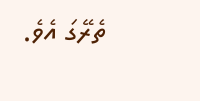ތެރޭގަ އެވެ.